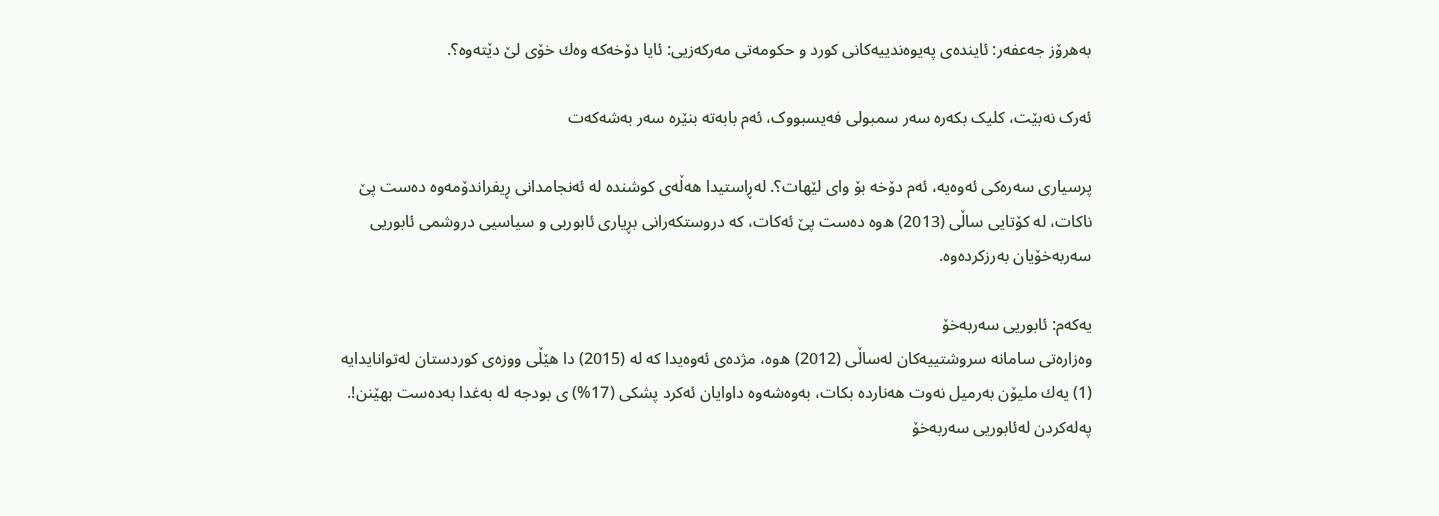به‌هرۆز جه‌عفه‌ر: ئاینده‌ى په‌یوه‌ندییه‌كانى كورد و حكومه‌تى مه‌ركه‌زیی: ئایا دۆخه‌كه‌ وه‌ك خۆى لێ دێته‌وه‌؟.

ئەرک نەبێت، کلیک بکەرە سەر سمبولی فەیسبووک، ئەم بابەتە بنێرە سەر بەشەکەت

پرسیارى سه‌ره‌كى ئه‌وه‌یه‌، ئه‌م دۆخه‌ بۆ واى لێهات؟. له‌ڕاستیدا هه‌ڵه‌ى كوشنده‌ له‌ ئه‌نجامدانى ڕیفراندۆمه‌وه‌ ده‌ست پێ ناكات، له‌ كۆتایی ساڵى (2013) ه‌وه‌ ده‌ست پێ ئه‌كات، كه‌ دروستكه‌رانى بڕیارى ئابوربی و سیاسیی دروشمى ئابوریی سه‌ربه‌خۆیان به‌رزكرده‌وه‌.

یه‌كه‌م: ئابوریی سه‌ربه‌خۆ
وه‌زاره‌تى سامانه‌ سروشتییه‌كان له‌ساڵى (2012) ه‌وه‌، مژده‌ى ئه‌وه‌یدا كه‌ له‌ (2015) دا هێڵى ووزه‌ى كوردستان له‌توانایدایه‌ (1) یه‌ك ملیۆن به‌رمیل نه‌وت هه‌نارده‌ بكات، به‌وه‌شه‌وه‌ داوایان ئه‌كرد پشكى (17%) ى بودجه‌ له‌ به‌غدا به‌ده‌ست بهێنن!. په‌له‌كردن له‌ئابوریی سه‌ربه‌خۆ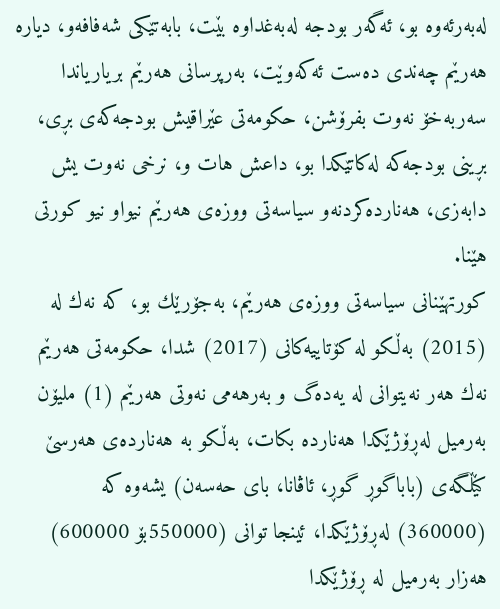له‌به‌رئه‌وه‌ بو، ئه‌گه‌ر بودجه‌ له‌به‌غداوه‌ بێت، بابه‌تێكى شه‌فافه‌و، دیاره‌ هه‌رێم چه‌ندى ده‌ست ئه‌كه‌وێت، به‌رپرسانى هه‌رێم بریاریاندا سه‌ربه‌خۆ نه‌وت بفرۆشن، حكومه‌تى عێراقیش بودجه‌كه‌ى بڕى، بڕینى بودجه‌كه‌ له‌كاتێكدا بو، داعش هات و، نرخى نه‌وت یش دابه‌زى، هه‌نارده‌كردنه‌و سیاسه‌تى ووزه‌ى هه‌رێم نیواو نیو كورتى هێنا.
كورتهێنانى سیاسه‌تى ووزه‌ى هه‌رێم، به‌جۆرێك بو، كه‌ نه‌ك له‌ (2015) به‌ڵكو له‌ كۆتاییه‌كانى (2017) شدا، حكومه‌تى هه‌رێم نه‌ك هه‌ر نه‌یتوانى له‌ یه‌ده‌گ و به‌رهه‌مى نه‌وتى هه‌رێم (1) ملیۆن به‌رمیل له‌ڕۆژێكدا هه‌نارده‌ بكات، به‌ڵكو به‌ هه‌نارده‌ى هه‌رسێ كێڵگه‌ى (باباگوڕ گوڕ، ئاڤانا، باى حه‌سه‌ن) یشه‌وه‌ كه‌ (360000) له‌ڕۆژێكدا، ئینجا توانى (550000بۆ 600000) هه‌زار به‌رمیل له‌ ڕۆژێكدا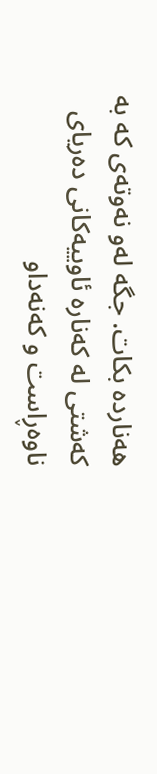هه‌نارده‌ بكات. جگه‌ له‌و نه‌وته‌ى كه‌ به‌ كه‌شتى له‌ كه‌ناره‌ ئاوییه‌كانى ده‌ریاى ناوه‌ڕاست و كه‌نه‌داو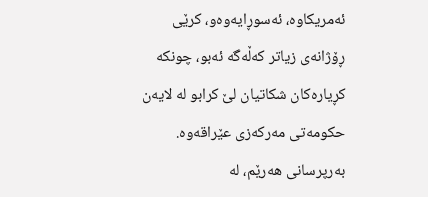ئه‌مریكاوه‌، ئه‌سوڕایه‌وه‌و، كرێى ڕۆژانه‌ى زیاتر كه‌ڵه‌گه‌ ئه‌بو، چونكه‌ كڕیاره‌كان شكاتیان لێ كرابو له‌ لایه‌ن حكومه‌تى مه‌ركه‌زى عێراقه‌وه‌.
به‌رپرسانى هه‌رێم، له‌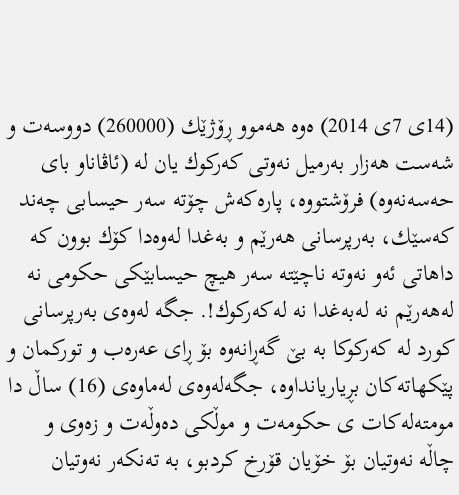(14ى 7ى 2014) ه‌وه‌ هه‌موو ڕۆژێك (260000) دووسه‌ت و شه‌ست هه‌زار به‌رمیل نه‌وتى كه‌ركوك یان له‌ (ئاڤاناو باى حه‌سه‌نه‌وه‌) فرۆشتووه‌، پاره‌كه‌ش چۆته‌ سه‌ر حیسابى چه‌ند كه‌سێك، به‌رپرسانى هه‌رێم و به‌غدا له‌وه‌دا كۆك بوون كه‌ داهاتى ئه‌و نه‌وته‌ ناچێته‌ سه‌ر هیچ حیسابێكى حكومى نه‌ له‌هه‌رێم نه‌ له‌به‌غدا نه‌ له‌كه‌ركوك!. جگه‌ له‌وه‌ى به‌رپرسانى كورد له‌ كه‌ركوكا به‌ بێ گه‌ڕانه‌وه‌ بۆ ڕاى عه‌ره‌ب و توركمان و پێكهاته‌كان بڕیاریانداوه‌، جگه‌له‌وه‌ى له‌ماوه‌ى (16) ساڵ دا مومته‌له‌كات ى حكومه‌ت و موڵكى ده‌وڵه‌ت و زه‌وى و چاڵه‌ نه‌وتیان بۆ خۆیان قۆرخ كردبو، به‌ ته‌نكه‌ر نه‌وتیان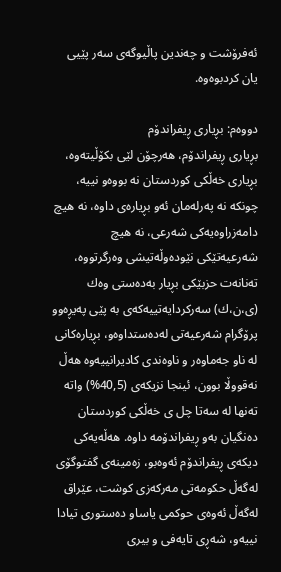ئه‌فرۆشت و چه‌ندین پاڵیوگه‌ى سه‌ر پێیى یان كردبوه‌وه‌.

دووه‌م: بڕیارى ڕیفراندۆم
بڕیارى ڕیفراندۆم، هه‌رچۆن لێی بكۆڵیته‌وه‌، بڕیارى خه‌ڵكى كوردستان نه‌ بووه‌و نییه‌، چونكه‌ نه‌ په‌رله‌مان ئه‌و بڕیاره‌ى داوه‌، نه‌ هیچ دامه‌زراوه‌یه‌كى شه‌رعى، نه‌ هیچ شه‌رعیه‌تێكى نێوده‌وڵه‌تیشى وه‌رگرتووه‌، ته‌نانه‌ت حزبێكى بڕیار به‌ده‌ستى وه‌ك (ی،ن،ك) سه‌ركردایه‌تییه‌كه‌ى به‌ پێی په‌یڕه‌وو پرۆگرام شه‌رعیه‌تى له‌ده‌ستداوه‌و، بڕیاره‌كانى له‌ ناو جه‌ماوه‌ر و ناوه‌ندى كادیرانییه‌وه‌ هه‌ڵ نه‌قووڵا بوون، ئینجا نزیكه‌ى (40,5%) واته‌ ته‌نها له‌ سه‌تا چل ى خه‌ڵكى كوردستان ده‌نگیان به‌و ڕیفراندۆمه‌ داوه‌. هه‌ڵه‌یه‌كى دیكه‌ى ڕیفراندۆم ئه‌وه‌بو، زه‌مینه‌ى گفتوگۆى له‌گه‌ڵ حكومه‌تى مه‌ركه‌زى كوشت، عێراق له‌گه‌ڵ ئه‌وه‌ى حوكمى یاساو ده‌ستورى تیادا نییه‌و، شه‌ڕى تایه‌فى و بیرى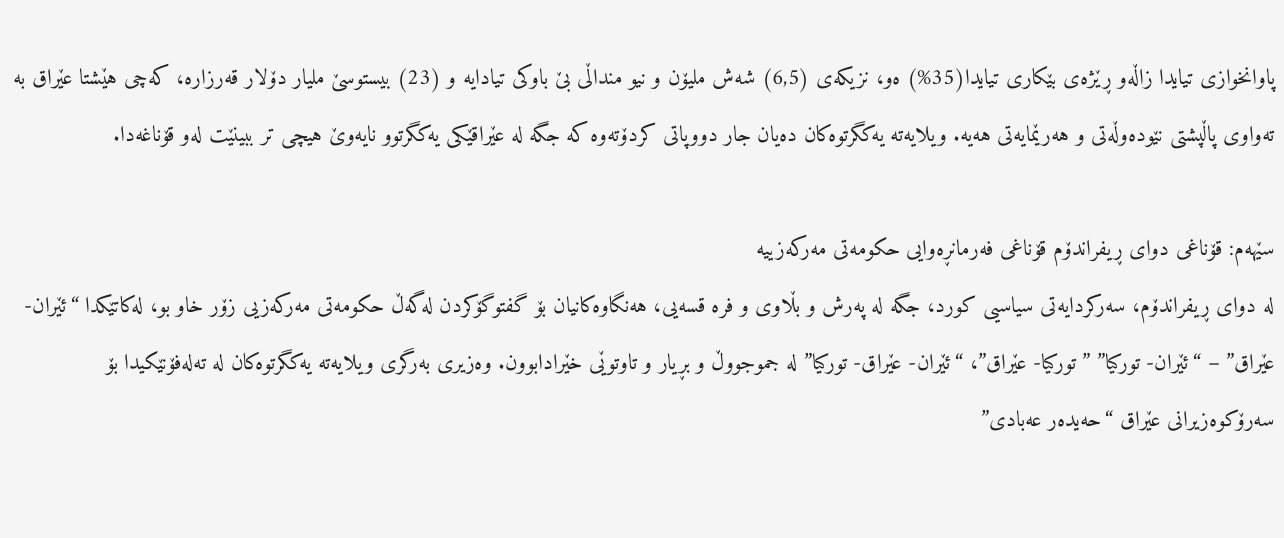پاوانخوازى تیایدا زاڵه‌و ڕێژه‌ى بێكارى تیایدا(35%) ه‌و، نزیكه‌ى (6,5) شه‌ش ملیۆن و نیو منداڵى بێ باوكى تیادایه‌ و (23) بیستوسێ ملیار دۆلار قه‌رزاره‌، كه‌چى هێشتا عێراق به‌ ته‌واوى پاڵپشتى نێوده‌وڵه‌تى و هه‌رێمایه‌تى هه‌یه‌. ویلایه‌ته‌ یه‌كگرتوه‌كان ده‌یان جار دووپاتى كردۆته‌وه‌ كه‌ جگه‌ له‌ عێراقێكى یه‌كگرتوو نایه‌وێ هیچى تر ببینێت له‌و قۆناغه‌دا.

سێهه‌م: قۆناغى دواى ڕیفراندۆم قۆناغى فه‌رمانڕه‌وایی حكومه‌تى مه‌ركه‌زییه‌
له‌ دواى ڕیفراندۆم، سه‌ركردایه‌تى سیاسیی كورد، جگه‌ له‌ په‌رش و بڵاوى و فره‌ قسه‌یی، هه‌نگاوه‌كانیان بۆ گفتوگۆكردن له‌گه‌ڵ حكومه‌تى مه‌ركه‌زیی زۆر خاو بو، له‌كاتێكدا “ئێران- عێراق” – “ئێران- توركیا” ” توركیا- عێراق”، “ئێران- عێراق- توركیا” له‌ جموجووڵ و بڕیار و تاوتوێى خێرادابوون. وه‌زیرى به‌رگرى ویلایه‌ته‌ یه‌كگرتوه‌كان له‌ ته‌له‌فۆنێكیدا بۆ سه‌رۆكوه‌زیرانى عێراق “حه‌یده‌ر عه‌بادى”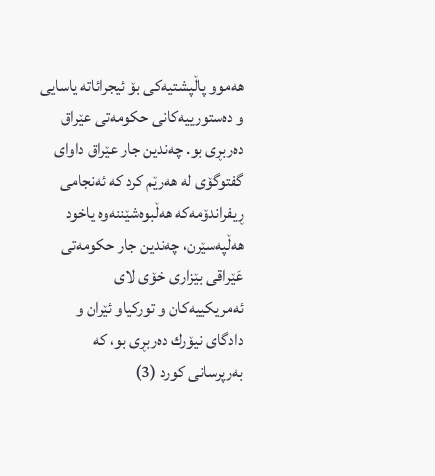هه‌موو پاڵپشتیه‌كى بۆ ئیجرائاته‌ یاسایی و ده‌ستورییه‌كانى حكومه‌تى عێراق ده‌ربڕى بو. چه‌ندین جار عێراق داواى گفتوگۆى له‌ هه‌رێم كرد كه‌ ئه‌نجامى ڕیفراندۆمه‌كه‌ هه‌ڵبوه‌شێننه‌وه‌ یاخود هه‌ڵپه‌سێرن، چه‌ندین جار حكومه‌تى عَێراقى بێزارى خۆى لاى ئه‌مریكییه‌كان و توركیاو ئێران و دادگاى نیۆرك ده‌ربڕى بو، كه‌ به‌رپرسانى كورد (3)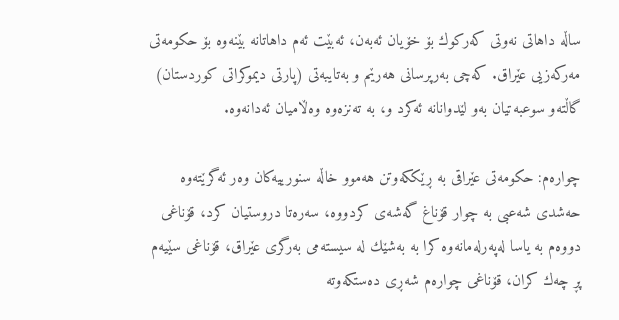ساڵه‌ داهاتى نه‌وتى كه‌ركوك بۆ خۆیان ئه‌به‌ن، ئه‌بێت ئه‌م داهاتانه‌ بێنه‌وه‌ بۆ حكومه‌تى مه‌ركه‌زیی عێراق. كه‌چى به‌رپرسانى هه‌رێم و به‌تایبه‌تى (پارتى دیموكراتى كوردستان) گاڵته‌و سوعبه‌تیان به‌و لێدوانانه‌ ئه‌كرد و، به‌ ته‌نزه‌وه‌ وه‌ڵامیان ئه‌دانه‌وه‌.

چواره‌م: حكومه‌تى عێراقى به‌ ڕێككه‌وتن هه‌موو خاڵه‌ سنورییه‌كان وه‌ر ئه‌گرێته‌وه‌
حه‌شدى شه‌عبى به‌ چوار قۆناغ گه‌شه‌ى كردووه‌، سه‌ره‌تا دروستیان كرد، قۆناغى دووه‌م به‌ یاسا له‌په‌رله‌مانه‌وه‌ كرا به‌ به‌شێك له‌ سیسته‌مى به‌رگرى عێراق، قۆناغى سێیه‌م پڕ چه‌ك كران، قۆناغى چواره‌م شه‌ڕى ده‌ستكه‌وته‌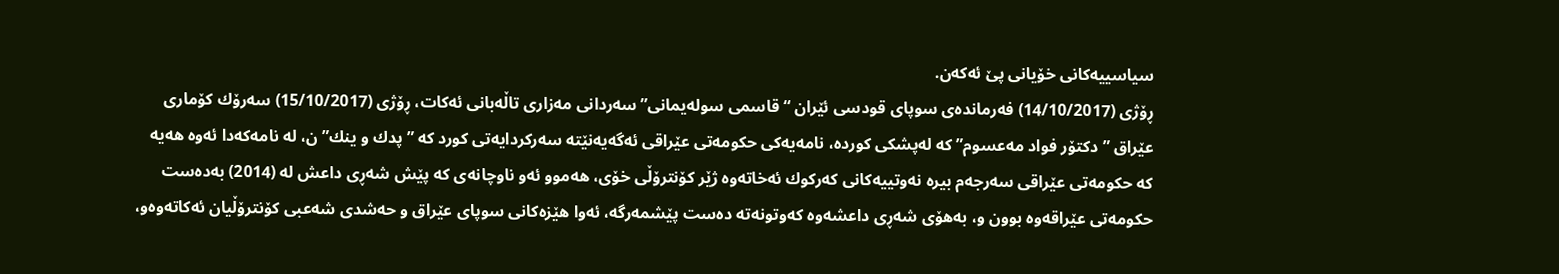سیاسییه‌كانى خۆیانى پێ ئه‌كه‌ن.
ڕۆژى (14/10/2017) فه‌رمانده‌ى سوپاى قودسى ئێران “قاسمى سوله‌یمانى” سه‌ردانى مه‌زارى تاڵه‌بانى ئه‌كات، ڕۆژى (15/10/2017) سه‌رۆك كۆمارى عێراق ” دكتۆر فواد مه‌عسوم” كه‌ له‌پشكى كورده‌، نامه‌یه‌كى حكومه‌تى عێراقى ئه‌گه‌یه‌نێته‌ سه‌ركردایه‌تى كورد كه‌ ” پدك و ینك” ن، له‌ نامه‌كه‌دا ئه‌وه‌ هه‌یه‌ كه‌ حكومه‌تى عێراقى سه‌رجه‌م بیره‌ نه‌وتییه‌كانى كه‌ركوك ئه‌خاته‌وه‌ ژێر كۆنترۆڵى خۆى، هه‌موو ئه‌و ناوچانه‌ى كه‌ پێش شه‌ڕى داعش له‌ (2014) به‌ده‌ست حكومه‌تى عێراقه‌وه‌ بوون و، به‌هۆى شه‌ڕى داعشه‌وه‌ كه‌وتونه‌ته‌ ده‌ست پێشمه‌رگه‌، ئه‌وا هێزه‌كانى سوپاى عێراق و حه‌شدى شه‌عبى كۆنترۆڵیان ئه‌كاته‌وه‌و،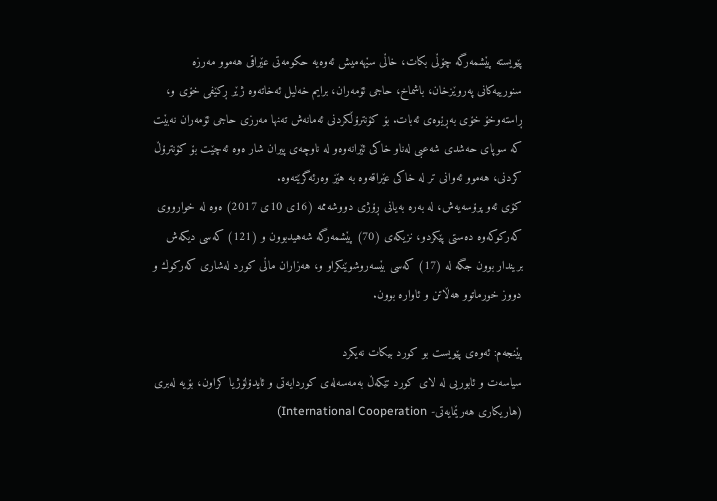پێویسته‌ پێشمه‌رگه‌ چۆڵى بكات، خاڵى سێهه‌میش ئه‌وه‌یه‌ حكومه‌تى عێراقى هه‌موو مه‌رزه‌ سنورییه‌كانى په‌روێزخان، باشماخ، حاجى ئۆمه‌ران، برایم خه‌لیل ئه‌خاته‌وه‌ ژێر ڕكێفى خۆى و، ڕاسته‌وخۆ خۆى به‌ڕێوه‌ى ئه‌بات. بۆ كۆنترۆڵكردنى ئه‌مانه‌ش ته‌نها مه‌رزى حاجى ئۆمه‌ران نه‌بێت كه‌ سوپاى حه‌شدى شه‌عبى له‌ناو خاكى ئێرانه‌وه‌و له‌ ناوچه‌ى پیران شار ه‌وه‌ ئه‌چێت بۆ كۆنترۆڵ كردنى، هه‌موو ئه‌وانى تر له‌ خاكى عێراقه‌وه‌ به‌ هێز وه‌رئه‌گرێته‌وه‌.
كۆى ئه‌و پرۆسه‌یه‌ش، له‌ به‌ره‌ به‌یانى ڕۆژى دووشه‌ممه‌ (16ى 10ى 2017) ه‌وه‌ له‌ خوارووى كه‌ركوكه‌وه‌ ده‌ستى پێكردو، نزیكه‌ى (70) پێشمه‌رگه‌ شه‌هیدبوون و (121) كه‌سى دیكه‌ش بریندار بوون جگه‌ له‌ (17) كه‌سى بێسه‌روشوێنكراو و، هه‌زاران ماڵى كورد له‌شارى كه‌ركوك و دووز خورماتوو هه‌ڵاتن و ئاواره‌ بوون.

پێنجه‌م: ئه‌وه‌ى پێویست بو كورد بیكات نه‌یكرد
سیاسه‌ت و ئابوریی له‌ لاى كورد تێكه‌ڵ به‌مه‌سه‌له‌ى كوردایه‌تى و ئایدۆلۆژیا كراون، بۆیه‌ له‌برى (هاریكارى هه‌رێمایه‌تى- International Cooperation)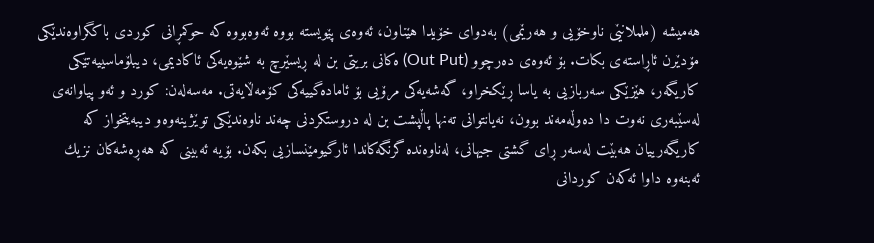هه‌میشه‌ (ململانێی ناوخۆیی و هه‌رێمى) به‌دواى خۆیدا هێناون، ئه‌وه‌ى پێویسته‌ بووه‌ ئه‌وه‌بووه‌ كه‌ حوكمڕانى كوردى باكگراوه‌ندێكى مۆدێرن ئاڕاسته‌ى بكات. بۆ ئه‌وه‌ى ده‌رچوو (Out Put) ه‌كانى بریتى بن له‌ ڕیسێرچ به‌ شێوه‌یه‌كى ئاكادیمى، دیبلۆماسییه‌تێكى كاریگه‌ر، هێزێكى سه‌ربازیی به‌ یاسا ڕێكخراو، گه‌شه‌یه‌كى مرۆیی بۆ ئاماده‌گییه‌كى كۆمه‌ڵایه‌تى. مه‌سه‌له‌ن: كورد و ئه‌و پیاوانه‌ى له‌سێبه‌رى نه‌وت دا ده‌وڵه‌مه‌ند بوون، نه‌یانتوانى ته‌نها پاڵپشت بن له‌ دروستكردنى چه‌ند ناوه‌ندێكى توێژینه‌وه‌و دیبه‌یتخواز كه‌ كاریگه‌رییان هه‌بێت له‌سه‌ر ڕاى گشتى جیهانى، له‌ناوه‌نده‌ گرنگه‌كاندا ئارگیومێنسازیی بكه‌ن. بۆیه‌ ئه‌بینى كه‌ هه‌ڕه‌شه‌كان نزیك ئه‌بنه‌وه‌ داوا ئه‌كه‌ن كوردانى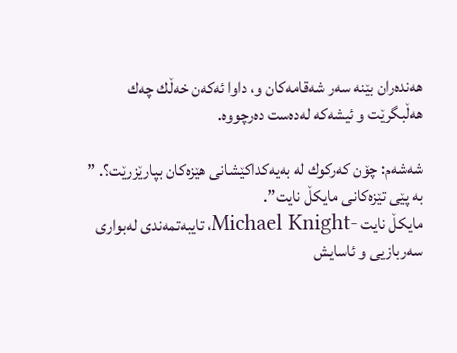هه‌نده‌ران بێنه‌ سه‌ر شه‌قامه‌كان و، داوا ئه‌كه‌ن خه‌ڵك چه‌ك هه‌ڵبگرێت و ئیشه‌كه‌ له‌ده‌ست ده‌رچووه‌.

شه‌شه‌م: چۆن كه‌ركوك له‌ به‌یه‌كداكێشانى هێزه‌كان بپارێزرێت؟. ” به‌ پێى تێزه‌كانى مایكڵ نایت”.
مایكڵ نایت -Michael Knight، تایبه‌تمه‌ندى له‌بوارى سه‌ربازیی و ئاسایش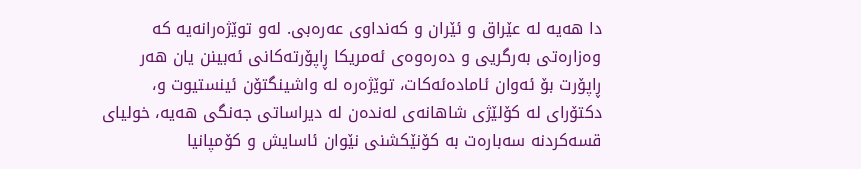دا هه‌یه‌ له‌ عێراق و ئێران و كه‌نداوى عه‌ره‌بى. له‌و توێژه‌رانه‌یه‌ كه‌ وه‌زاره‌تى به‌رگریی و ده‌ره‌وه‌ى ئه‌مریكا ڕاپۆرته‌كانى ئه‌بینن یان هه‌ر ڕاپۆرت بۆ ئه‌وان ئاماده‌ئه‌كات، توێژه‌ره‌ له‌ واشینگتۆن ئینستیوت و، دكتۆراى له‌ كۆلێژى شاهانه‌ى له‌نده‌ن له‌ دیراساتى جه‌نگى هه‌یه‌، خولیاى قسه‌كردنه‌ سه‌باره‌ت به‌ كۆنێكشنى نێوان ئاسایش و كۆمپانیا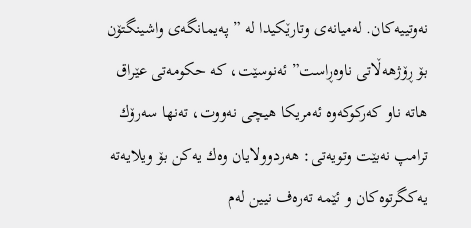نه‌وتییه‌كان. له‌میانه‌ى وتارێكیدا له‌ ” په‌یمانگه‌ى واشینگتۆن بۆ ڕۆژهه‌ڵاتى ناوه‌ڕاست” ئه‌نوسێت، كه‌ حكومه‌تى عێراق هاته‌ ناو كه‌ركوكه‌وه‌ ئه‌مریكا هیچى نه‌ووت، ته‌نها سه‌رۆك ترامپ نه‌بێت وتویه‌تى: هه‌ردوولایان وه‌ك یه‌كن بۆ ویلایه‌ته‌ یه‌كگرتوه‌كان و ئێمه‌ ته‌ره‌ف نیین له‌م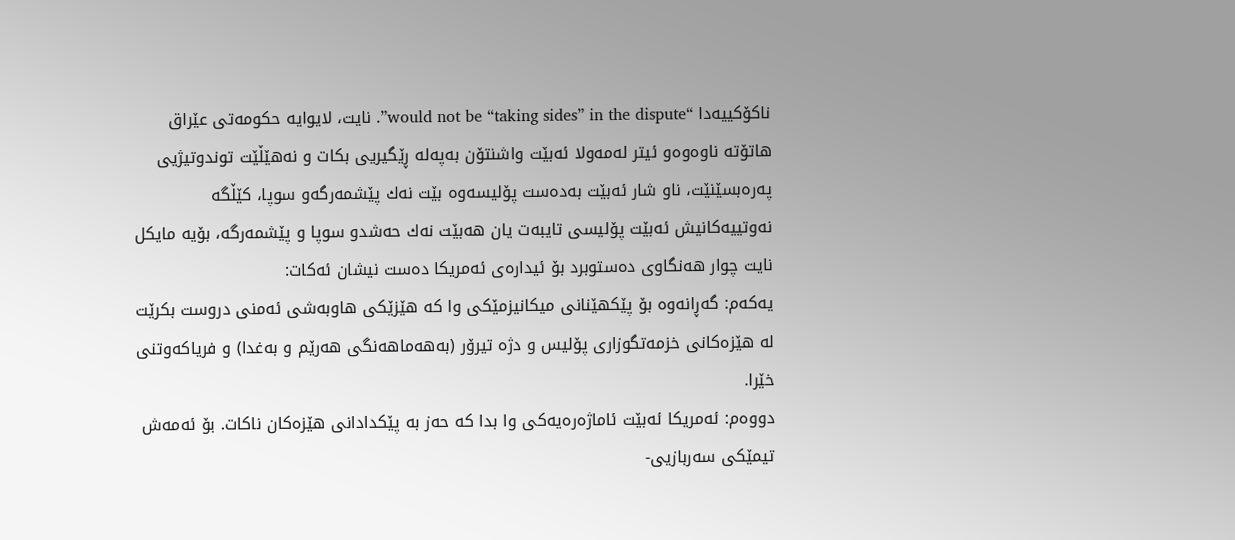ناكۆكییه‌دا “would not be “taking sides” in the dispute”. نایت، لایوایه‌ حكومه‌تى عێراق هاتۆته‌ ناوه‌وه‌و ئیتر له‌مه‌ولا ئه‌بێت واشنتۆن به‌په‌له‌ ڕێگیریی بكات و نه‌هێڵێت توندوتیژیی په‌ره‌بسێنێت، ناو شار ئه‌بێت به‌ده‌ست پۆلیسه‌وه‌ بێت نه‌ك پێشمه‌رگه‌و سوپا، كێڵگه‌ نه‌وتییه‌كانیش ئه‌بێت پۆلیسى تایبه‌ت یان هه‌بێت نه‌ك حه‌شدو سوپا و پێشمه‌رگه‌، بۆیه‌ مایكل نایت چوار هه‌نگاوى ده‌ستوبرد بۆ ئیداره‌ى ئه‌مریكا ده‌ست نیشان ئه‌كات:
یه‌كه‌م: گه‌ڕانه‌وه‌ بۆ پێكهێنانى میكانیزمێكى وا كه‌ هێزێكى هاوبه‌شى ئه‌منى دروست بكرێت له‌ هێزه‌كانى خزمه‌تگوزارى پۆلیس و دژه‌ تیرۆر (به‌هه‌ماهه‌نگى هه‌رێم و به‌غدا) و فریاكه‌وتنى خێرا.
دووه‌م: ئه‌مریكا ئه‌بێت ئاماژه‌ره‌یه‌كى وا بدا كه‌ حه‌ز به‌ پێكدادانى هێزه‌كان ناكات. بۆ ئه‌مه‌ش تیمێكى سه‌ربازیی-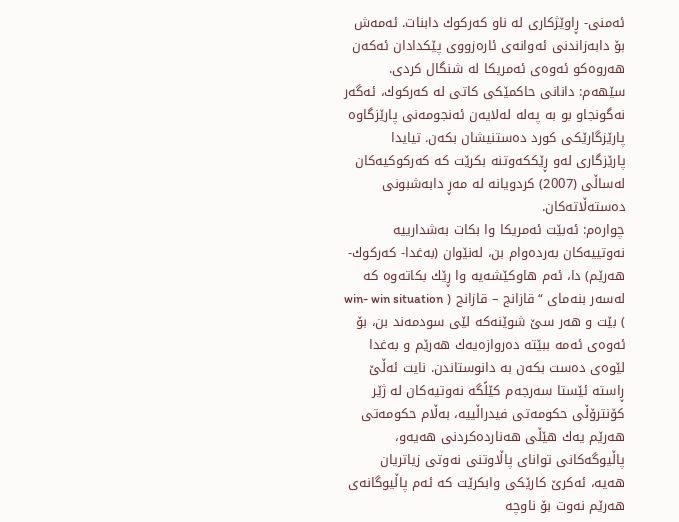ئه‌منى- ڕاوێژكارى له‌ ناو كه‌ركوك دابنات. ئه‌مه‌ش بۆ دابه‌زاندنى ئه‌وانه‌ى ئاره‌زووى پێكدادان ئه‌كه‌ن هه‌روه‌كو ئه‌وه‌ى ئه‌مریكا له‌ شنگال كردى.
سێهه‌م: دانانى حاكمێكى كاتى له‌ كه‌ركوك، ئه‌گه‌ر نه‌گونجاو بو به‌ په‌له‌ له‌لایه‌ن ئه‌نجومه‌نى پارێزگاوه‌ پارێزگارێكى كورد ده‌ستنیشان بكه‌ن. تیایدا پارێزگارى له‌و ڕێككه‌وتنه‌ بكرێت كه‌ كه‌ركوكیه‌كان له‌ساڵى (2007) كردویانه‌ له‌ مه‌ڕ دابه‌شبونى ده‌سته‌ڵاته‌كان.
چواره‌م: ئه‌بێت ئه‌مریكا وا بكات به‌شدارییه‌ نه‌وتییه‌كان به‌رده‌وام بن، له‌نێوان (به‌غدا- كه‌ركوك- هه‌رێم) دا، ئه‌م هاوكێشه‌یه‌ وا ڕێك بكاته‌وه‌ كه‌ له‌سه‌ر بنه‌ماى “قازانج – قازانج ( win- win situation ) بێت و هه‌ر سێ شوێنه‌كه‌ لێی سودمه‌ند بن، بۆ ئه‌وه‌ى ئه‌مه‌ ببێته‌ ده‌روازه‌یه‌ك هه‌رێم و به‌غدا لێوه‌ى ده‌ست بكه‌ن به‌ دانوستاندن. نایت ئه‌ڵێ ڕاسته‌ ئێستا سه‌رجه‌م كێلًگه‌ نه‌وتیه‌كان له‌ ژێر كۆنترۆڵى حكومه‌تى فیدراڵییه‌، به‌ڵام حكومه‌تى هه‌رێم یه‌ك هێڵى هه‌نارده‌كردنى هه‌یه‌و، پاڵیوگه‌كانى تواناى پاڵاوتنى نه‌وتى زیاتریان هه‌یه‌، ئه‌كرێ كارێكى وابكرێت كه‌ ئه‌م پاڵیوگانه‌ى هه‌رێم نه‌وت بۆ ناوچه‌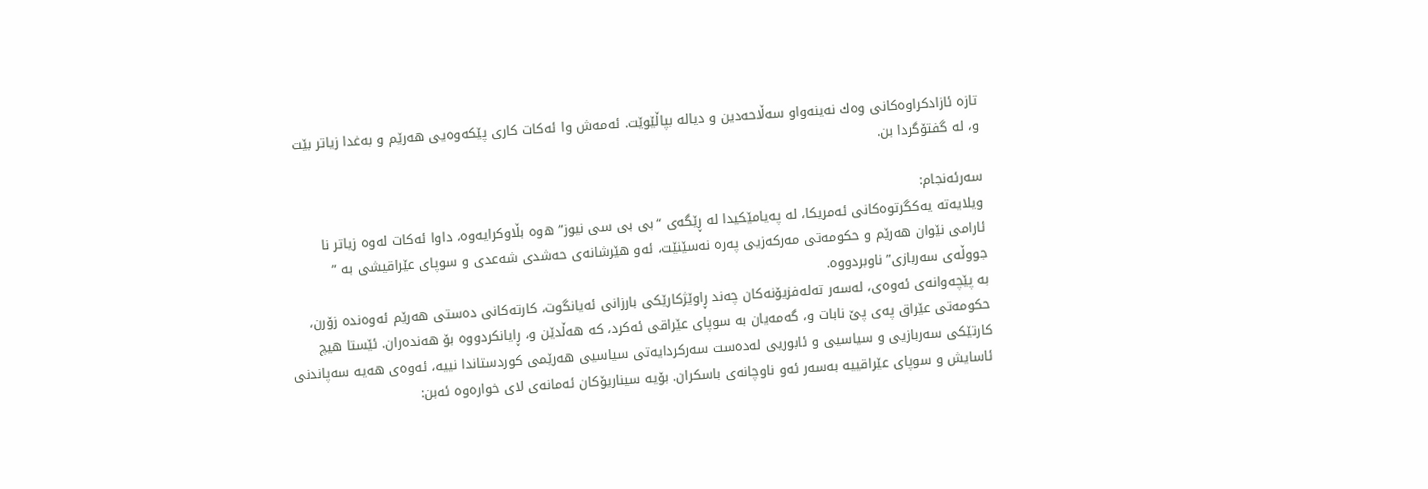تازه‌ ئازادكراوه‌كانى وه‌ك نه‌ینه‌واو سه‌ڵاحه‌دین و دیاله‌ بپاڵێوێت. ئه‌مه‌ش وا ئه‌كات كارى پێكه‌وه‌یی هه‌رێم و به‌غدا زیاتر بێت و، له‌ گفتۆگردا بن.

سه‌رئه‌نجام:
ویلایه‌ته‌ یه‌كگرتوه‌كانى ئه‌مریكا، له‌ په‌یامێكیدا له‌ ڕێگه‌ى “بى بى سى نیوز” ه‌وه‌ بڵاوكرایه‌وه‌، داوا ئه‌كات له‌وه‌ زیاتر نا ئارامى نێوان هه‌رێم و حكومه‌تى مه‌ركه‌زیی په‌ره‌ نه‌سێنێت، ئه‌و هێرشانه‌ى حه‌شدى شه‌عدى و سوپاى عێراقیشى به‌ ” جووڵه‌ى سه‌ربازى” ناوبردووه‌.
به‌ پێچه‌وانه‌ى ئه‌وه‌ى، له‌سه‌ر ته‌له‌فزیۆنه‌كان چه‌ند ڕاوێژكارێكى بارزانى ئه‌یانگوت، كارته‌كانى ده‌ستى هه‌رێم ئه‌وه‌نده‌ زۆرن، حكومه‌تى عێراق په‌ى پێ نابات و، گه‌مه‌یان به‌ سوپاى عێراقى ئه‌كرد، كه‌ هه‌ڵدێن و، ڕایانكردووه‌ بۆ هه‌نده‌ران. ئێستا هیچ كارتێكى سه‌ربازیی و سیاسیی و ئابوریی له‌ده‌ست سه‌ركردایه‌تى سیاسیی هه‌رێمى كوردستاندا نییه‌، ئه‌وه‌ى هه‌یه‌ سه‌پاندنى ئاسایش و سوپاى عێراقییه‌ به‌سه‌ر ئه‌و ناوچانه‌ى باسكران. بۆیه‌ سیناریۆكان ئه‌مانه‌ى لاى خواره‌وه‌ ئه‌بن: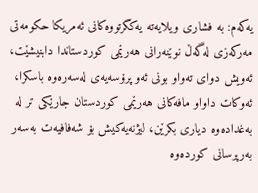یه‌كه‌م: به‌ فشارى ویلایه‌ته‌ یه‌كگرتووه‌كانى ئه‌مریكا حكومه‌تى مه‌ركه‌زى له‌گه‌ڵ نوێنه‌رانى هه‌رێمى كوردستاندا دابنیشێت، ئه‌ویش دواى ته‌واو بونى ئه‌و پرۆسه‌یه‌ى له‌سه‌ره‌وه‌ باسكرا، ئه‌وكات داواو مافه‌كانى هه‌رێمى كوردستان جارێكى تر له‌ به‌غداده‌وه‌ دیارى بكرێن، لیژنه‌یه‌كیش بۆ شه‌فافیه‌ت به‌سه‌ر به‌رپرسانى كورده‌وه‌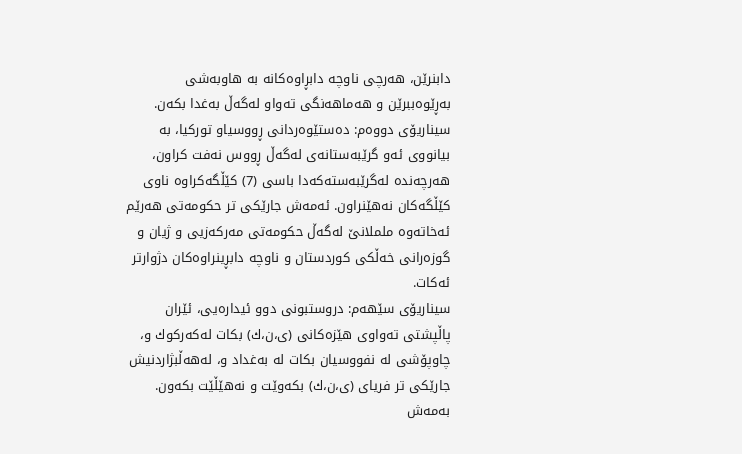دابنرێن، هه‌رچى ناوچه‌ دابڕاوه‌كانه‌ به‌ هاوبه‌شى به‌ڕێوه‌ببرێن و هه‌ماهه‌نگى ته‌واو له‌گه‌ڵ به‌غدا بكه‌ن.
سیناریۆى دووه‌م: ده‌ستێوه‌ردانى ڕووسیاو توركیا، به‌ بیانووى ئه‌و گرێبه‌ستانه‌ى له‌گه‌ڵ ڕووس نه‌فت كراون، هه‌رچه‌نده‌ له‌گرێبه‌سته‌كه‌دا باسى (7) كێڵگه‌كراوه‌ ناوى كێڵگه‌كان نه‌هێنراون. ئه‌مه‌ش جارێكى تر حكومه‌تى هه‌رێم ئه‌خاته‌وه‌ ململانێ له‌گه‌ڵ حكومه‌تى مه‌ركه‌زیی و ژیان و گوزه‌رانى خه‌ڵكى كوردستان و ناوچه‌ دابڕینراوه‌كان دژوارتر ئه‌كات.
سیناریۆى سێهه‌م: دروستبونى دوو ئیداره‌یی، ئێران پاڵپشتى ته‌واوى هێزه‌كانى (ی،ن،ك) بكات له‌كه‌ركوك و، چاوپۆشى له‌ نفووسیان بكات له‌ به‌غداد و، له‌هه‌ڵبژاردنیش جارێكى تر فریاى (ی،ن،ك) بكه‌وێت و نه‌هێڵێت بكه‌ون. به‌مه‌ش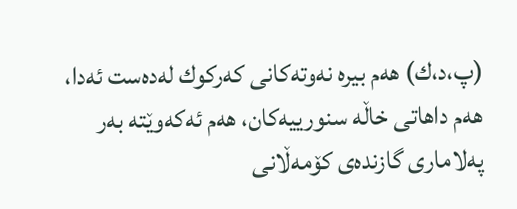(پ،د،ك) هه‌م بیره‌ نه‌وته‌كانى كه‌ركوك له‌ده‌ست ئه‌دا، هه‌م داهاتى خاڵه‌ سنورییه‌كان، هه‌م ئه‌كه‌وێته‌ به‌ر په‌لامارى گازنده‌ى كۆمه‌ڵانى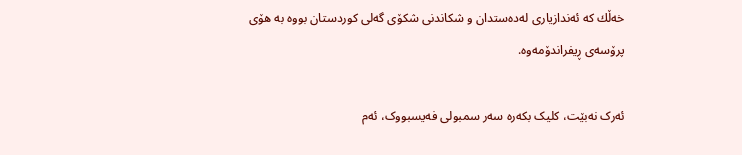خه‌ڵك كه‌ ئه‌ندازیارى له‌ده‌ستدان و شكاندنى شكۆى گه‌لى كوردستان بووه‌ به‌ هۆى پرۆسه‌ى ڕیفراندۆمه‌وه‌.

ئەرک نەبێت، کلیک بکەرە سەر سمبولی فەیسبووک، ئەم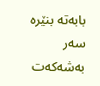بابەتە بنێرە سەر بەشەکەت